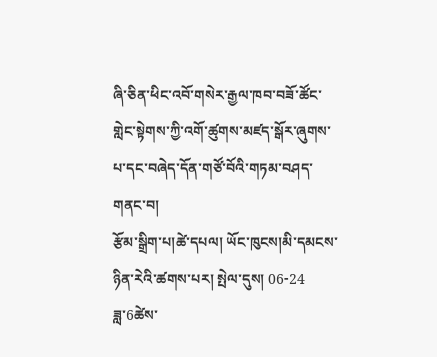ཞི་ཅིན་ཕིང་འབོ་གསེར་རྒྱལ་ཁབ་བཟོ་ཚོང་གླེང་སྟེགས་ཀྱི་འགོ་ཚུགས་མཛད་སྒོར་ཞུགས་པ་དང་བཞེད་དོན་གཙོ་བོའི་གཏམ་བཤད་གནང་བ།
རྩོམ་སྒྲིག་པ།ཚེ་དཔལ། ཡོང་ཁུངས།མི་དམངས་ཉིན་རེའི་ཚགས་པར། སྤེལ་དུས། 06-24
ཟླ་6ཚེས་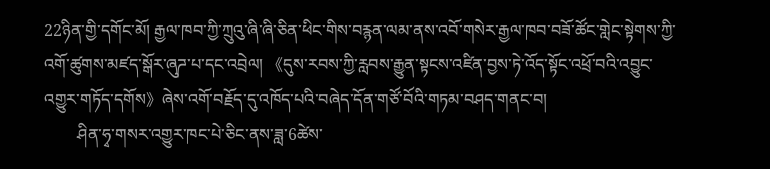22ཉིན་གྱི་དགོང་མོ། རྒྱལ་ཁབ་ཀྱི་ཀྲུའུ་ཞི་ཞི་ཅིན་ཕིང་གིས་བརྙན་ལམ་ནས་འབོ་གསེར་རྒྱལ་ཁབ་བཟོ་ཚོང་གླེང་སྟེགས་ཀྱི་འགོ་ཚུགས་མཛད་སྒོར་ཞུཌ་པ་དང་འབྲེལ། 《དུས་རབས་ཀྱི་རླབས་རྒྱུན་སྟངས་འཛིན་བྱས་ཏེ་འོད་སྟོང་འཕྲོ་བའི་འབྱུང་འགྱུར་གཏོད་དགོས》ཞེས་འགོ་བརྗོད་དུ་འཁོད་པའི་བཞེད་དོན་གཙོ་བོའི་གཏམ་བཤད་གནང་བ།
        ཤིན་ཧྭ་གསར་འགྱུར་ཁང་པེ་ཅིང་ནས་ཟླ་6ཚེས་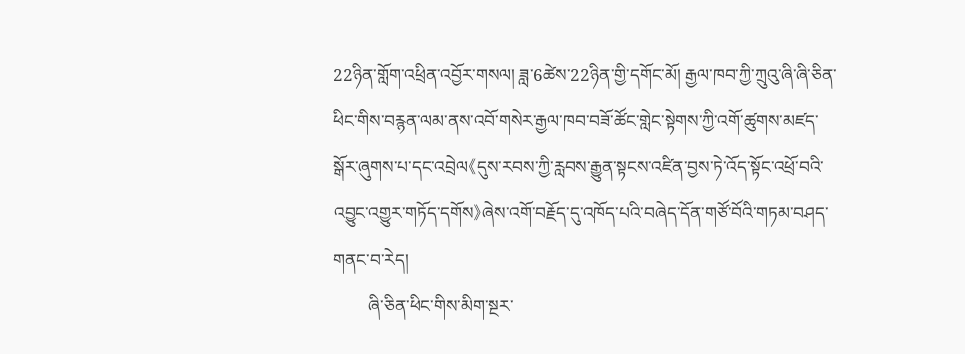22ཉིན་གློག་འཕྲིན་འབྱོར་གསལ། ཟླ་6ཚེས་22ཉིན་གྱི་དགོང་མོ། རྒྱལ་ཁབ་ཀྱི་ཀྲུའུ་ཞི་ཞི་ཅིན་ཕིང་གིས་བརྙན་ལམ་ནས་འབོ་གསེར་རྒྱལ་ཁབ་བཟོ་ཚོང་གླེང་སྟེགས་ཀྱི་འགོ་ཚུགས་མཛད་སྒོར་ཞུགས་པ་དང་འབྲེལ《དུས་རབས་ཀྱི་རླབས་རྒྱུན་སྟངས་འཛིན་བྱས་ཏེ་འོད་སྟོང་འཕྲོ་བའི་འབྱུང་འགྱུར་གཏོད་དགོས》ཞེས་འགོ་བརྗོད་དུ་འཁོད་པའི་བཞེད་དོན་གཙོ་བོའི་གཏམ་བཤད་གནང་བ་རེད།
        ཞི་ཅིན་ཕིང་གིས་མིག་སྔར་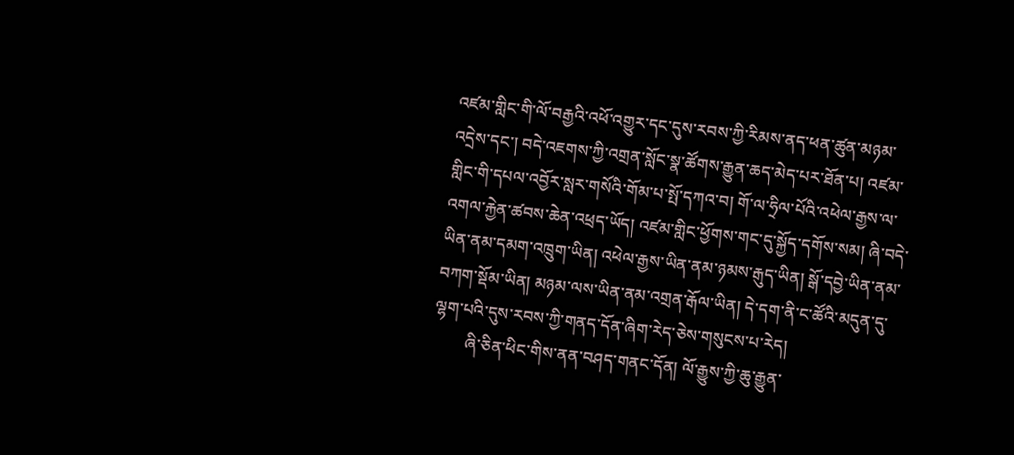འཛམ་གླིང་གི་ལོ་བརྒྱའི་འཕོ་འགྱུར་དང་དུས་རབས་ཀྱི་རིམས་ནད་ཕན་ཚུན་མཉམ་འདྲེས་དང་། བདེ་འཇགས་ཀྱི་འགྲན་སློང་སྣ་ཚོགས་རྒྱུན་ཆད་མེད་པར་ཐོན་པ། འཛམ་གླིང་གི་དཔལ་འབྱོར་སླར་གསོའི་གོམ་པ་སྤོ་དཀའ་བ། གོ་ལ་ཧྲིལ་པོའི་འཕེལ་རྒྱས་ལ་འགལ་རྐྱེན་ཚབས་ཆེན་འཕྲད་ཡོད། འཛམ་གླིང་ཕྱོགས་གང་དུ་སྐྱོད་དགོས་སམ། ཞི་བདེ་ཡིན་ནམ་དམག་འཁྲུག་ཡིན། འཕེལ་རྒྱས་ཡིན་ནམ་ཉམས་རྒུད་ཡིན། སྒོ་དབྱེ་ཡིན་ནམ་བཀག་སྡོམ་ཡིན། མཉམ་ལས་ཡིན་ནམ་འགྲན་རྒོལ་ཡིན། དེ་དག་ནི་ང་ཚོའི་མདུན་དུ་ལྷག་པའི་དུས་རབས་ཀྱི་གནད་དོན་ཞིག་རེད་ཅེས་གསུངས་པ་རེད།
        ཞི་ཅིན་ཕིང་གིས་ནན་བཤད་གནང་དོན། ལོ་རྒྱུས་ཀྱི་ཆུ་རྒྱུན་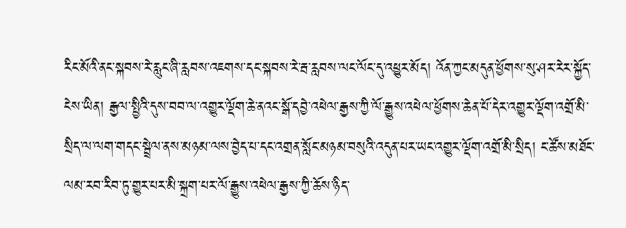རིང་མོའི་ནང་སྐབས་རེ་རླུང་ཞི་རླབས་འཇགས་དང་སྐབས་རེ་རྦ་རླབས་ལང་ལོང་དུ་འཕྱུར་མོད། འོན་ཀྱང་མདུན་ཕྱོགས་སུ་ཤར་རེར་སྐྱོད་ངེས་ཡིན། རྒྱལ་སྤྱིའི་དུས་བབ་ལ་འགྱུར་ལྡོག་ཆེ་ནའང་སྒོ་དབྱེ་འཕེལ་རྒྱས་ཀྱི་ལོ་རྒྱུས་འཕེལ་ཕྱོགས་ཆེན་པོ་དེར་འགྱུར་ལྡོག་འགྲོ་མི་སྲིད་ལ་ལག་གདང་སྦྲེལ་ནས་མཉམ་ལས་བྱེད་པ་དང་འགྲན་སློང་མཉམ་བསུའི་འདུན་པར་ཡང་འགྱུར་ལྡོག་འགྲོ་མི་སྲིད། ང་ཚོས་མཐོང་ལམ་རབ་རིབ་ཏུ་གྱུར་པར་མི་སྐྲག་པར་ལོ་རྒྱུས་འཕེལ་རྒྱས་ཀྱི་ཆོས་ཉིད་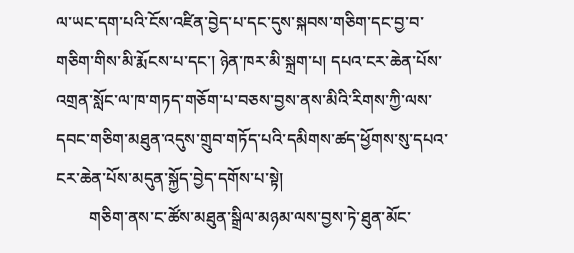ལ་ཡང་དག་པའི་ངོས་འཛིན་བྱེད་པ་དང་དུས་སྐབས་གཅིག་དང་བྱ་བ་གཅིག་གིས་མི་རྨོངས་པ་དང་། ཉེན་ཁར་མི་སྐྲག་པ། དཔའ་ངར་ཆེན་པོས་འགྲན་སློང་ལ་ཁ་གཏད་གཅོག་པ་བཅས་བྱས་ནས་མིའི་རིགས་ཀྱི་ལས་དབང་གཅིག་མཐུན་འདུས་གྲུབ་གཏོད་པའི་དམིགས་ཚད་ཕྱོགས་སུ་དཔའ་ངར་ཆེན་པོས་མདུན་སྐྱོད་བྱེད་དགོས་པ་སྟེ།
        གཅིག་ནས་ང་ཚོས་མཐུན་སྒྲིལ་མཉམ་ལས་བྱས་ཏེ་ཐུན་མོང་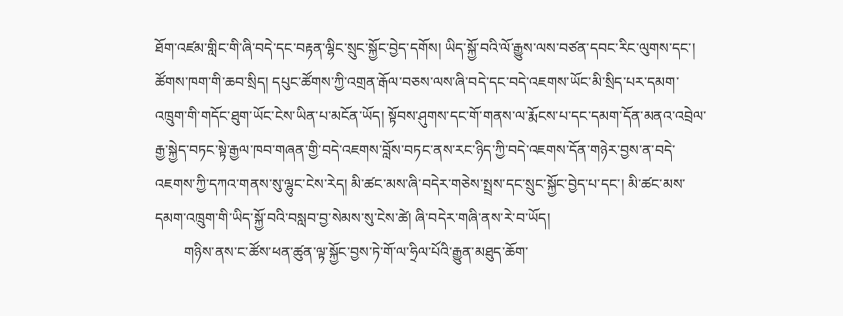ཐོག་འཛམ་གླིང་གི་ཞི་བདེ་དང་བརྟན་ལྷིང་སྲུང་སྐྱོང་བྱེད་དགོས། ཡིད་སྐྱོ་བའི་ལོ་རྒྱུས་ལས་བཙན་དབང་རིང་ལུགས་དང་། ཚོགས་ཁག་གི་ཆབ་སྲིད། དཔུང་ཚོགས་ཀྱི་འགྲན་རྒོལ་བཅས་ལས་ཞི་བདེ་དང་བདེ་འཇགས་ཡོང་མི་སྲིད་པར་དམག་འཁྲུག་གི་གདོང་ཐུག་ཡོང་ངེས་ཡིན་པ་མངོན་ཡོད། སྟོབས་ཤུགས་དང་གོ་གནས་ལ་རྨོངས་པ་དང་དམག་དོན་མནའ་འབྲེལ་རྒྱ་སྐྱེད་བཏང་སྟེ་རྒྱལ་ཁབ་གཞན་གྱི་བདེ་འཇགས་བློས་བཏང་ནས་རང་ཉིད་ཀྱི་བདེ་འཇགས་དོན་གཉེར་བྱས་ན་བདེ་འཇགས་ཀྱི་དཀའ་གནས་སུ་ལྷུང་ངེས་རེད། མི་ཚང་མས་ཞི་བདེར་གཅེས་སྤྲས་དང་སྲུང་སྐྱོང་བྱེད་པ་དང་། མི་ཚང་མས་དམག་འཁྲུག་གི་ཡིད་སྐྱོ་བའི་བསླབ་བྱ་སེམས་སུ་ངེས་ཚེ། ཞི་བདེར་གཞི་ནས་རེ་བ་ཡོད།
        གཉིས་ནས་ང་ཚོས་ཕན་ཚུན་ལྟ་སྐྱོང་བྱས་ཏེ་གོ་ལ་ཧྲིལ་པོའི་རྒྱུན་མཐུད་ཆོག་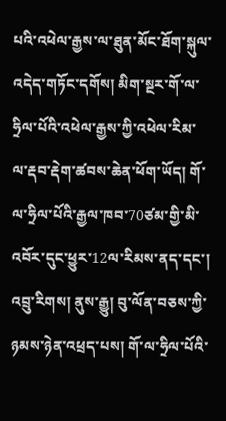པའི་འཕེལ་རྒྱས་ལ་ཐུན་མོང་ཐོག་སྐུལ་འདེད་གཏོང་དགོས། མིག་སྔར་གོ་ལ་ཧྲིལ་པོའི་འཕེལ་རྒྱས་ཀྱི་འཕེལ་རིམ་ལ་རྡབ་རྡེག་ཚབས་ཆེན་ཕོག་ཡོད། གོ་ལ་ཧྲིལ་པོའི་རྒྱལ་ཁབ་70ཙམ་གྱི་མི་འབོར་དུང་ཕྱུར་12ལ་རིམས་ནད་དང་། འབྲུ་རིགས། ནུས་རྒྱུ། བུ་ལོན་བཅས་ཀྱི་ཉམས་ཉེན་འཕྲད་པས། གོ་ལ་ཧྲིལ་པོའི་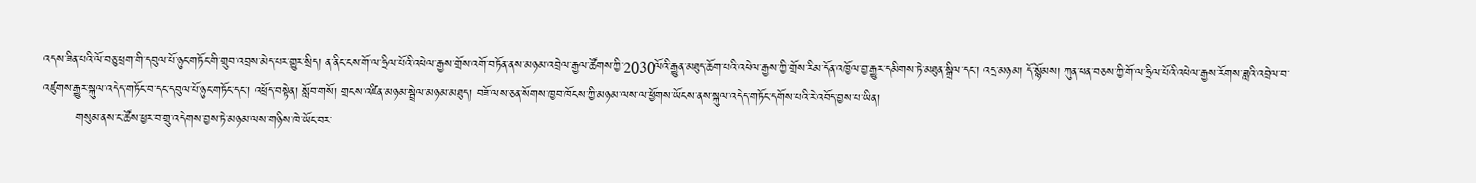འདས་ཟིན་པའི་ལོ་བཅུ་ཕྲག་གི་དབུལ་པོ་ཉུང་གཏོང་གི་གྲུབ་འབྲས་མེད་པར་གྱུར་སྲིད། ན་ནིང་ངས་གོ་ལ་ཧྲིལ་པོའི་འཕེལ་རྒྱས་གྲོས་འགོ་བཏོན་ནས་མཉམ་འབྲེལ་རྒྱལ་ཚོགས་ཀྱི་2030ལོའི་རྒྱུན་མཐུད་ཆོག་པའི་འཕེལ་རྒྱས་ཀྱི་གྲོས་རིམ་དོན་འཁྱོལ་བྱ་རྒྱུར་དམིགས་ཏེ་མཐུན་སྒྲིལ་དང་། འདྲ་མཉམ། དོ་སྙོམས། ཀུན་ཕན་བཅས་ཀྱི་གོ་ལ་ཧྲིལ་པོའི་འཕེལ་རྒྱས་རོགས་ཟླའི་འབྲེལ་བ་འཛུགས་རྒྱུར་སྐུལ་འདེད་གཏོང་བ་དང་དབུལ་པོ་ཉུང་གཏོང་དང་། འཕྲོད་བསྟེན། སློབ་གསོ། གྲངས་འཛིན་མཉམ་སྦྲེལ་མཉམ་མཐུད། བཟོ་ལས་ཅན་སོགས་ཁྱབ་ཁོངས་ཀྱི་མཉམ་ལས་ལ་ཕྱོགས་ཡོངས་ནས་སྐུལ་འདེད་གཏོང་དགོས་པའི་རེ་འབོད་བྱས་པ་ཡིན།
        གསུམ་ནས་ང་ཚོས་ཕྱར་བ་གྲུ་འདེགས་བྱས་ཏེ་མཉམ་ལས་གཉིས་ཁེ་ཡོང་བར་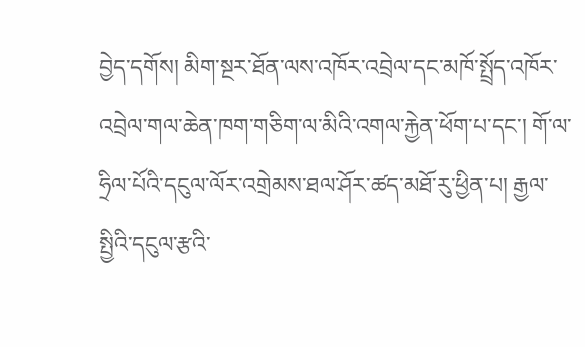བྱེད་དགོས། མིག་སྔར་ཐོན་ལས་འཁོར་འབྲེལ་དང་མཁོ་སྤྲོད་འཁོར་འབྲེལ་གལ་ཆེན་ཁག་གཅིག་ལ་མིའི་འགལ་རྐྱེན་ཕོག་པ་དང་། གོ་ལ་ཧྲིལ་པོའི་དངུལ་ལོར་འགྲེམས་ཐལ་ཤོར་ཚད་མཐོ་རུ་ཕྱིན་པ། རྒྱལ་སྤྱིའི་དངུལ་རྩའི་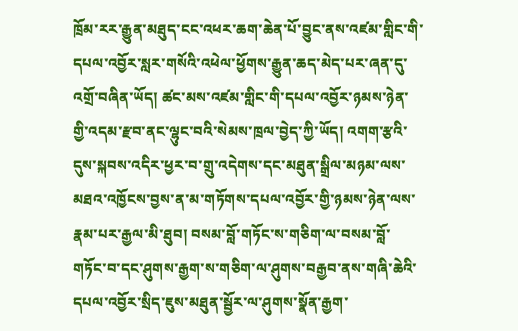ཁྲོམ་རར་རྒྱུན་མཐུད་ངང་འཕར་ཆག་ཆེན་པོ་བྱུང་ནས་འཛམ་གླིང་གི་དཔལ་འབྱོར་སླར་གསོའི་འཕེལ་ཕྱོགས་རྒྱུན་ཆད་མེད་པར་ཞན་དུ་འགྲོ་བཞིན་ཡོད། ཚང་མས་འཛམ་གླིང་གི་དཔལ་འབྱོར་ཉམས་ཉེན་གྱི་འདམ་རྫབ་ནང་ལྷུང་བའི་སེམས་ཁྲལ་བྱེད་ཀྱི་ཡོད། འགག་རྩའི་དུས་སྐབས་འདིར་ཕྱར་བ་གྲུ་འདེགས་དང་མཐུན་སྒྲིལ་མཉམ་ལས་མཐའ་འཁྱོངས་བྱས་ན་མ་གཏོགས་དཔལ་འབྱོར་གྱི་ཉམས་ཉེན་ལས་རྣམ་པར་རྒྱལ་མི་ཐུབ། བསམ་བློ་གཏོང་ས་གཅིག་ལ་བསམ་བློ་གཏོང་བ་དང་ཤུགས་རྒྱག་ས་གཅིག་ལ་ཤུགས་བརྒྱབ་ནས་གཞི་ཆེའི་དཔལ་འབྱོར་སྲིད་ཇུས་མཐུན་སྦྱོར་ལ་ཤུགས་སྣོན་རྒྱག་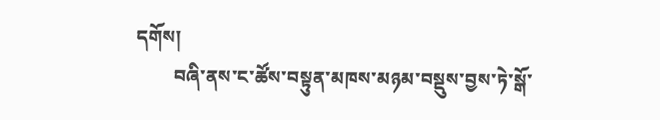དགོས།
        བཞི་ནས་ང་ཚོས་བསྟུན་མཁས་མཉམ་བསྡུས་བྱས་ཏེ་སྒོ་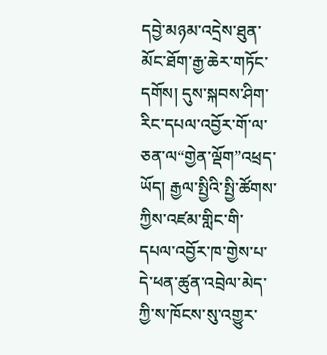དབྱེ་མཉམ་འདྲེས་ཐུན་མོང་ཐོག་རྒྱ་ཆེར་གཏོང་དགོས། དུས་སྐབས་ཤིག་རིང་དཔལ་འབྱོར་གོ་ལ་ཅན་ལ“གྱེན་ལྡོག”འཕྲད་ཡོད། རྒྱལ་སྤྱིའི་སྤྱི་ཚོགས་ཀྱིས་འཛམ་གླིང་གི་དཔལ་འབྱོར་ཁ་གྱེས་པ་དེ་ཕན་ཚུན་འབྲེལ་མེད་ཀྱི་ས་ཁོངས་སུ་འགྱུར་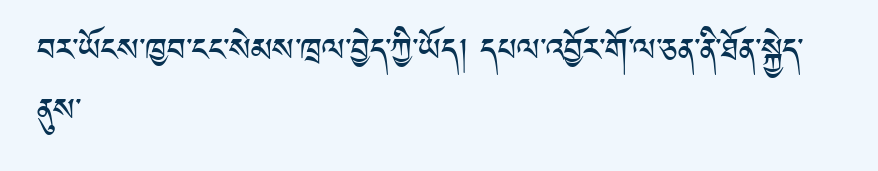བར་ཡོངས་ཁྱབ་ངང་སེམས་ཁྲལ་བྱེད་ཀྱི་ཡོད། དཔལ་འབྱོར་གོ་ལ་ཅན་ནི་ཐོན་སྐྱེད་ནུས་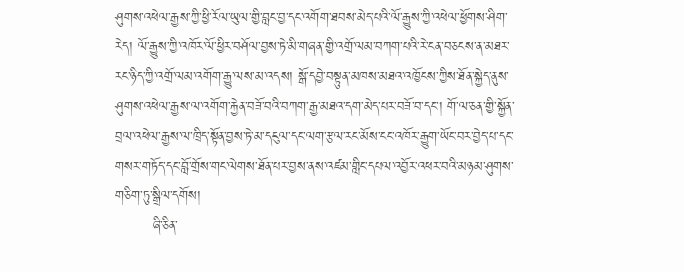ཤུགས་འཕེལ་རྒྱས་ཀྱི་ཕྱི་རོལ་ཡུལ་གྱི་བླང་བྱ་དང་འགོག་ཐབས་མེད་པའི་ལོ་རྒྱུས་ཀྱི་འཕེལ་ཕྱོགས་ཤིག་རེད། ལོ་རྒྱུས་ཀྱི་འཁོར་ལོ་ཕྱིར་བཤོལ་བྱས་ཏེ་མི་གཞན་གྱི་འགྲོ་ལམ་བཀག་པའི་རེ་ངན་བཅངས་ན་མཐར་རང་ཉིད་ཀྱི་འགྲོ་ལམ་འགོག་རྒྱུ་ལས་མ་འདས། སྒོ་དབྱེ་བསྟུན་མཁས་མཐའ་འཁྱོངས་ཀྱིས་ཐོན་སྐྱེད་ནུས་ཤུགས་འཕེལ་རྒྱས་ལ་འགོག་རྐྱེན་བཟོ་བའི་བཀག་རྒྱ་མཐའ་དག་མེད་པར་བཟོ་བ་དང་། གོ་ལ་ཅན་གྱི་སྐྱོན་བྲལ་འཕེལ་རྒྱས་ལ་ཁྲིད་སྟོན་བྱས་ཏེ་མ་དངུལ་དང་ལག་རྩལ་རང་མོས་ངང་འཁོར་རྒྱུག་ཡོང་བར་བྱེད་པ་དང་གསར་གཏོད་དང་བློ་གྲོས་གང་ལེགས་ཐོན་པར་བྱས་ནས་འཛམ་གླིང་དཔལ་འབྱོར་འཕར་བའི་མཉམ་ཤུགས་གཅིག་ཏུ་སྒྲིལ་དགོས།
        ཞི་ཅིན་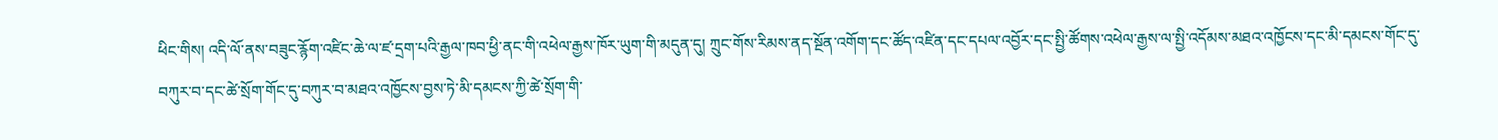ཕིང་གིས། འདི་ལོ་ནས་བཟུང་རྙོག་འཛིང་ཆེ་ལ་ཛ་དྲག་པའི་རྒྱལ་ཁབ་ཕྱི་ནང་གི་འཕེལ་རྒྱས་ཁོར་ཡུག་གི་མདུན་དུ། ཀྲུང་གོས་རིམས་ནད་སྔོན་འགོག་དང་ཚོད་འཛིན་དང་དཔལ་འབྱོར་དང་སྤྱི་ཚོགས་འཕེལ་རྒྱས་ལ་སྤྱི་འདོམས་མཐའ་འཁྱོངས་དང་མི་དམངས་གོང་དུ་བཀུར་བ་དང་ཚེ་སྲོག་གོང་དུ་བཀུར་བ་མཐའ་འཁྱོངས་བྱས་ཏེ་མི་དམངས་ཀྱི་ཚེ་སྲོག་གི་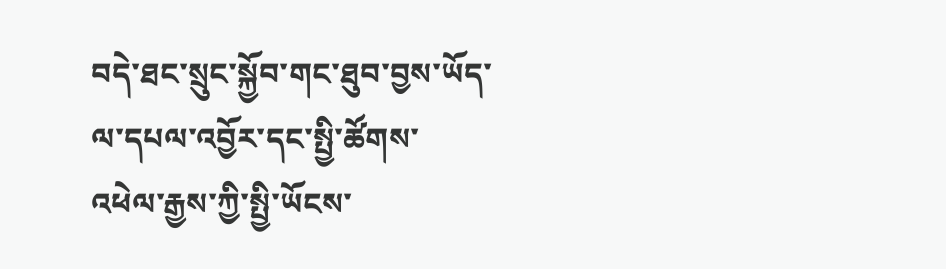བདེ་ཐང་སྲུང་སྐྱོབ་གང་ཐུབ་བྱས་ཡོད་ལ་དཔལ་འབྱོར་དང་སྤྱི་ཚོགས་འཕེལ་རྒྱས་ཀྱི་སྤྱི་ཡོངས་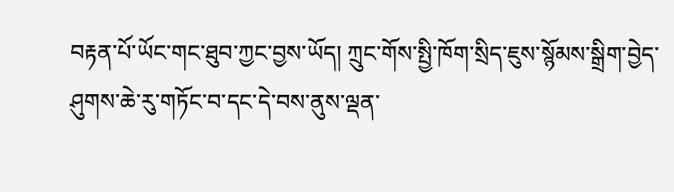བརྟན་པོ་ཡོང་གང་ཐུབ་ཀྱང་བྱས་ཡོད། ཀྲུང་གོས་སྤྱི་ཁོག་སྲིད་ཇུས་སྙོམས་སྒྲིག་བྱེད་ཤུགས་ཆེ་རུ་གཏོང་བ་དང་དེ་བས་ནུས་ལྡན་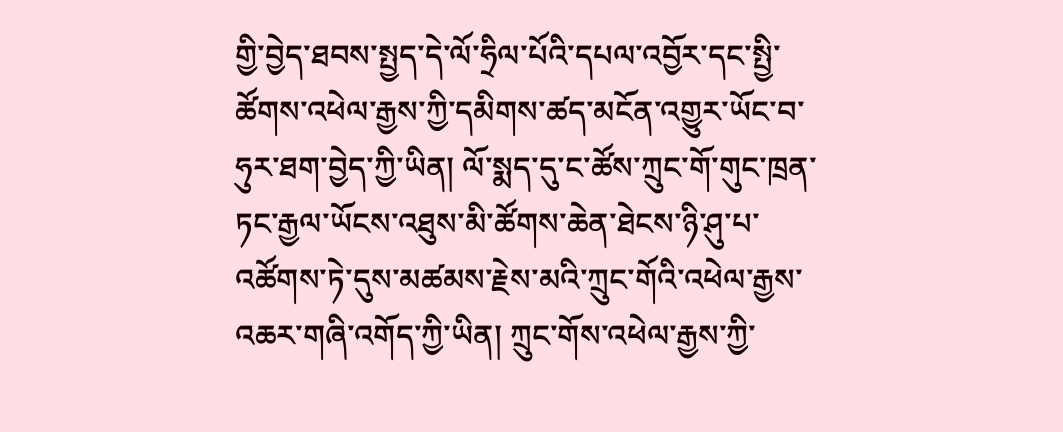གྱི་བྱེད་ཐབས་སྤྱད་དེ་ལོ་ཧྲིལ་པོའི་དཔལ་འབྱོར་དང་སྤྱི་ཚོགས་འཕེལ་རྒྱས་ཀྱི་དམིགས་ཚད་མངོན་འགྱུར་ཡོང་བ་ཧུར་ཐག་བྱེད་ཀྱི་ཡིན། ལོ་སྨད་དུ་ང་ཚོས་ཀྲུང་གོ་གུང་ཁྲན་ཏང་རྒྱལ་ཡོངས་འཐུས་མི་ཚོགས་ཆེན་ཐེངས་ཉི་ཤུ་པ་འཚོགས་ཏེ་དུས་མཚམས་རྗེས་མའི་ཀྲུང་གོའི་འཕེལ་རྒྱས་འཆར་གཞི་འགོད་ཀྱི་ཡིན། ཀྲུང་གོས་འཕེལ་རྒྱས་ཀྱི་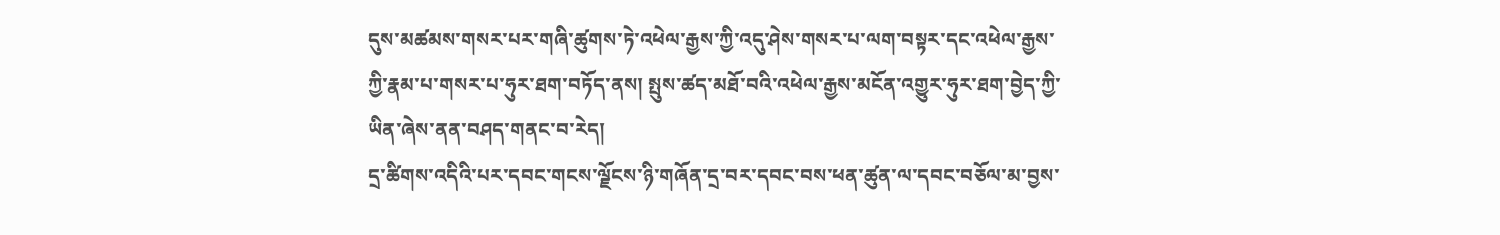དུས་མཚམས་གསར་པར་གཞི་ཚུགས་ཏེ་འཕེལ་རྒྱས་ཀྱི་འདུ་ཤེས་གསར་པ་ལག་བསྟར་དང་འཕེལ་རྒྱས་ཀྱི་རྣམ་པ་གསར་པ་ཧུར་ཐག་བཏོད་ནས། སྤུས་ཚད་མཐོ་བའི་འཕེལ་རྒྱས་མངོན་འགྱུར་ཧུར་ཐག་བྱེད་ཀྱི་ཡིན་ཞེས་ནན་བཤད་གནང་བ་རེད།
དྲ་ཚིགས་འདིའི་པར་དབང་གངས་ལྗོངས་ཉི་གཞོན་དྲ་བར་དབང་བས་ཕན་ཚུན་ལ་དབང་བཅོལ་མ་བྱས་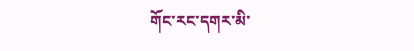གོང་རང་དགར་མི་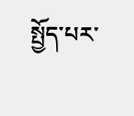སྤྱོད་པར་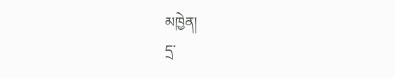མཁྱེན།
དྲ་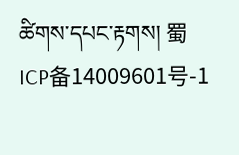ཚིགས་དཔང་རྟགས། 蜀ICP备14009601号-1